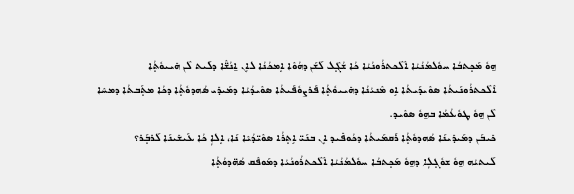ܗ̱ܘܽ ܡܰܟ̣ܬܒܳܐ ܚܘܽܠܡܳܢܳܝܳܐ ܐܶܠܶܟܬܪܳܘܢܳܝܳܐ ܟܳܐ ܫܳܓ̣ܶܠ ܠܰܫܰܢ ܕܗܳܘܶܐ ܐܷܡܟܳܢܳܐ ܠܐܱܢ ܐ̱ܢܳܫ̈ܶܐ ܕܠܰܝܬ ܠܶܢ ܗܺܝܝܘܽܬ̣ܳܐ ܐܶܠܶܟܬܪܳܘܢܰܝܬܳܐ ܣܘܶܝܕܰܝܬܳܐ ܐܱܘ ܡܶܢܝܳܢܳܐ ܕܗܺܝܝܘܽܬ̣ܳܐ ܦܰܪܨܘܽܦܰܝܬܳܐ ܣܘܶܝܕܳܝܳܐ ܕܡܰܝܕܺܝ ܣܳܗܕܘܽܬ̣ܳܐ ܕܟܳܐ ܡܬ̣ܰܒܬܳܐ ܕܡܚܶܐ ܠܶܢ ܗ̱ܘܽ ܛܘܽܥܳܡܳܐ ܒܗ̱ܘܽ ܣܘܶܝܕ.
ܟܺܝܒܰܢ ܕܡܰܝܕܺܝܢܰܐ ܣܳܗܕܘܽܬ̣ܳܐ ܪܰܩܡܰܝܬܳܐ ܕܟܳܘܦܺܝܕ ܐܷܢ ܒܢܰܝ̈ ܐܱܬ̣ܪܳܐ ܣܘܶܝ̈ܕܳܝܶܐ ܢܰܐ، ܐܷܠܐܴ ܟܳܐ ܥܰܝܫܺܝܢܰܐ ܠܰܪܒ̣ܰܪ؟
ܠܰܝܬܝܳܗ ܗ̱ܘܽ ܫܘܽܓ̣ܠܴܐ ܕܗ̱ܘܽ ܡܰܟ̣ܬܒܳܐ ܚܘܽܠܡܳܢܳܝܳܐ ܐܶܠܶܟܬܪܳܘܢܳܝܳܐ ܕܡܰܘܦܶܩ ܣܳܗ̈ܕܘܳܬ̣ܳܐ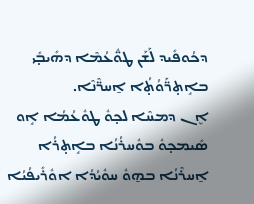ܕܟܳܘܦܺܝܕ ܠܰܫܰܢ ܛܘ̈ܽܥܳܡܶܐ ܕܗܺܝܒ̣ܺܝ ܒܐܱܬ̣ܪ̈ܰܘܳܬ̣ܳܐ ܐ̱ܚܪ̈ܶܢܶܐ.
ܐܷܢ ܕܡܚܶܐ ܠܟ̣ܘܽ ܛܘܽܥܳܡܳܐ ܐܱܘ ܣܺܝܡܟ̣ܘܽ ܒܘܽܚܪܳܢܳܐ ܒܐܱܬ̣ܪܳܐ ܐ̱ܚܪܶܢܳܐ ܒܗ̱ܘܽ ܚܘܽܝܳܕܳܐ ܐܘܽܪܺܝܦܳܝܳܐ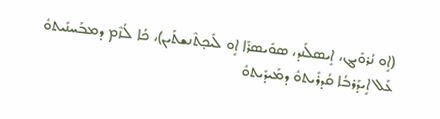(ܐܱܘ ܢܳܪܘܺܝܔ، ܐܻܝܣܠܰܢܕ، ܣܘܺܝܣܪܰܐ ܐܱܘ ܠܺܝܟ̣ܬܶܢܫܬܰܝܢ)، ܟܳܐ ܠܳܙܶܡ ܕܡܒܰܚܢܺܝܬܘܽ ܥܰܠ ܐܱܝܕܰܪܒܳܐ ܩܳܕܪܺܝܬܘܽ ܕܡܰܝܕܺܝܬܘܽ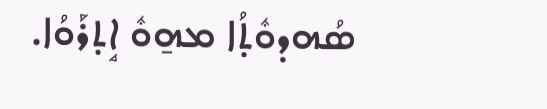ܣܳܗܕܘܽܬ̣ܳܐ ܡܗ̱ܘܽ ܐܱܬ̣ܪܰܘܳܐ.